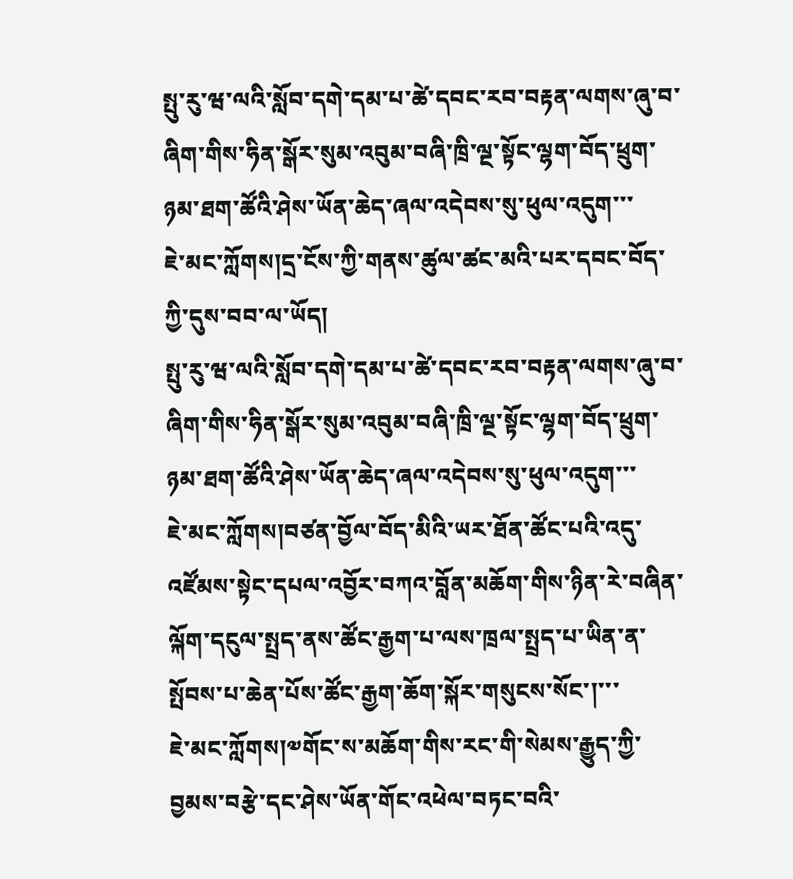སྤུ་རུ་ཝ་ལའི་སློབ་དགེ་དམ་པ་ཚེ་དབང་རབ་བརྟན་ལགས་ཞུ་བ་ཞིག་གིས་ཧིན་སྒོར་སུམ་འབུམ་བཞི་ཁྲི་ལྔ་སྟོང་ལྷག་བོད་ཕྲུག་ཉམ་ཐག་ཚོའི་ཤེས་ཡོན་ཆེད་ཞལ་འདེབས་སུ་ཕུལ་འདུག་་་
ཇེ་མང་ཀློགས།དྲ་ངོས་ཀྱི་གནས་ཚུལ་ཚང་མའི་པར་དབང་བོད་ཀྱི་དུས་བབ་ལ་ཡོད།
སྤུ་རུ་ཝ་ལའི་སློབ་དགེ་དམ་པ་ཚེ་དབང་རབ་བརྟན་ལགས་ཞུ་བ་ཞིག་གིས་ཧིན་སྒོར་སུམ་འབུམ་བཞི་ཁྲི་ལྔ་སྟོང་ལྷག་བོད་ཕྲུག་ཉམ་ཐག་ཚོའི་ཤེས་ཡོན་ཆེད་ཞལ་འདེབས་སུ་ཕུལ་འདུག་་་
ཇེ་མང་ཀློགས།བཙན་བྱོལ་བོད་མིའི་ཡར་ཐོན་ཚོང་པའི་འདུ་འཛོམས་སྟེང་དཔལ་འབྱོར་བཀའ་བློན་མཆོག་གིས་ཉིན་རེ་བཞིན་ལྐོག་དངུལ་སྤྲད་ནས་ཚོང་རྒྱག་པ་ལས་ཁྲལ་སྤྲད་པ་ཡིན་ན་སྤོབས་པ་ཆེན་པོས་ཚོང་རྒྱག་ཆོག་སྐོར་གསུངས་སོང་།་་་
ཇེ་མང་ཀློགས།༧གོང་ས་མཆོག་གིས་རང་གི་སེམས་རྒྱུད་ཀྱི་བྱམས་བརྩེ་དང་ཤེས་ཡོན་གོང་འཕེལ་བཏང་བའི་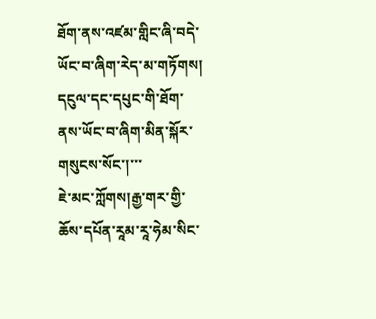ཐོག་ནས་འཛམ་གླིང་ཞི་བདེ་ཡོང་བ་ཞིག་རེད་མ་གཏོགས། དངུལ་དང་དཔུང་གི་ཐོག་ནས་ཡོང་བ་ཞིག་མིན་སྐོར་གསུངས་སོང་།་་་
ཇེ་མང་ཀློགས།རྒྱ་གར་གྱི་ཆོས་དཔོན་རཱམ་རཱ་ཧེམ་སིང་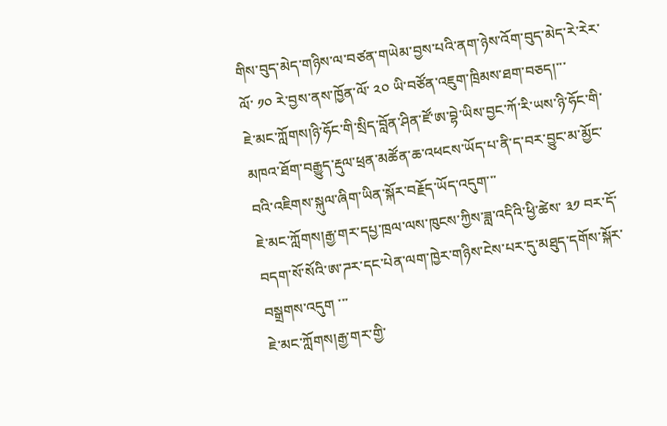གིས་བུད་མེད་གཉིས་ལ་བཙན་གཡེམ་བྱས་པའི་ནག་ཉེས་འོག་བུད་མེད་རེ་རེར་ལོ་ ༡༠ རེ་བྱས་ནས་ཁྱོན་ལོ་ ༢༠ ཡི་བཙོན་འཇུག་ཁྲིམས་ཐག་བཅད།་་་
ཇེ་མང་ཀློགས།ཉི་ཧོང་གི་སྲིད་བློན་ཤིན་ཛོ་ཨ་བྷེ་ཡིས་བྱང་ཀོ་རི་ཡས་ཉི་ཧོང་གི་མཁའ་ཐོག་བརྒྱུད་རྡུལ་ཕྲན་མཚོན་ཆ་འཕངས་ཡོད་པ་ནི་ད་བར་བྱུང་མ་མྱོང་བའི་འཇིགས་སྐུལ་ཞིག་ཡིན་སྐོར་བརྗོད་ཡོད་འདུག་་་
ཇེ་མང་ཀློགས།རྒྱ་གར་དཔྱ་ཁྲལ་ལས་ཁུངས་ཀྱིས་ཟླ་འདིའི་ཕྱི་ཚེས་ ༣༡ བར་དོ་བདག་སོ་སོའི་ཨ་ཌར་དང་པེན་ལག་ཁྱེར་གཉིས་ངེས་པར་དུ་མཐུད་དགོས་སྐོར་བསྒྲགས་འདུག ་་་
ཇེ་མང་ཀློགས།རྒྱ་གར་གྱི་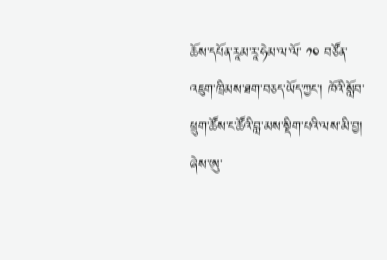ཆོས་དཔོན་རཱམ་རཱ་ཧེམ་ལ་ལོ་ ༡༠ བཙོན་འཇུག་ཁྲིམས་ཐག་བཅད་ཡོད་ཀྱང་། ཁོའི་སློབ་ཕྲུག་ཚོས་ང་ཚོའི་བླ་མས་སྡིག་པའི་ལས་མི་བྱ། ཞེས་ཨུ་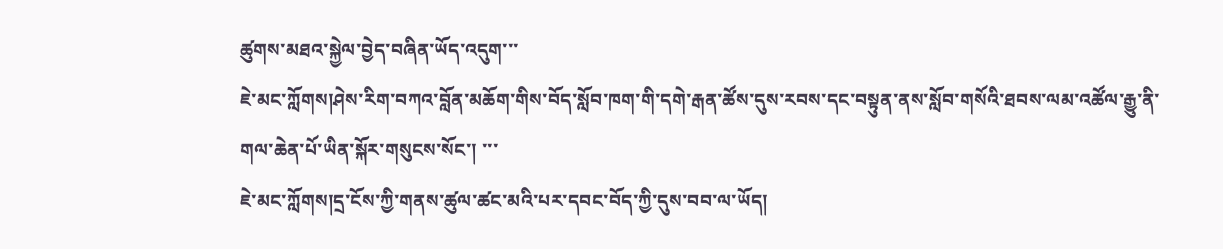ཚུགས་མཐའ་སྐྱེལ་བྱེད་བཞིན་ཡོད་འདུག་་་
ཇེ་མང་ཀློགས།ཤེས་རིག་བཀའ་བློན་མཆོག་གིས་བོད་སློབ་ཁག་གི་དགེ་རྒན་ཚོས་དུས་རབས་དང་བསྟུན་ནས་སློབ་གསོའི་ཐབས་ལམ་འཚོལ་རྒྱུ་ནི་གལ་ཆེན་པོ་ཡིན་སྐོར་གསུངས་སོང་། ་་་
ཇེ་མང་ཀློགས།དྲ་ངོས་ཀྱི་གནས་ཚུལ་ཚང་མའི་པར་དབང་བོད་ཀྱི་དུས་བབ་ལ་ཡོད།